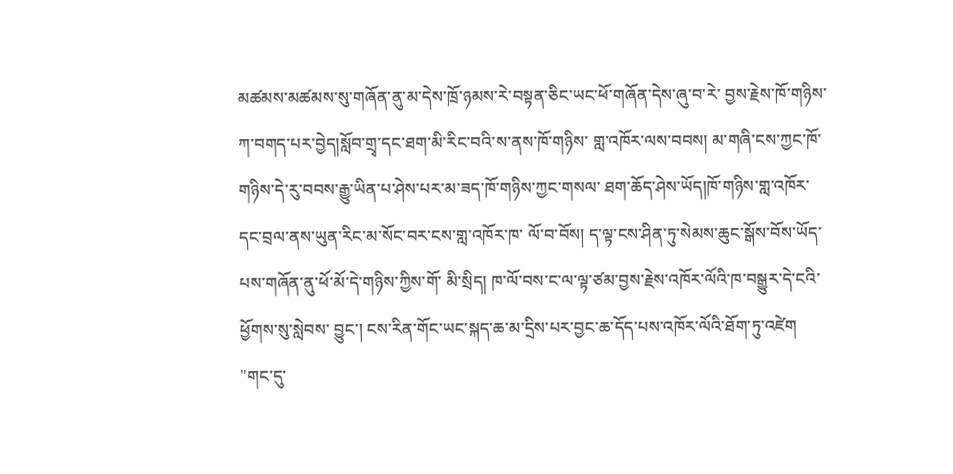མཚམས་མཚམས་སུ་གཞོན་ནུ་མ་དེས་ཁྲོ་ཉམས་རེ་བསྟན་ཅིང་ཡང་ཕོ་གཞོན་དེས་ཞུ་བ་རེ་ བྱས་རྗེས་ཁོ་གཉིས་ཀ་བགད་པར་བྱེད།སློབ་གྲྭ་དང་ཐག་མི་རིང་བའི་ས་ནས་ཁོ་གཉིས་ གླ་འཁོར་ལས་བབས། མ་གཞི་ངས་ཀྱང་ཁོ་གཉིས་དེ་རུ་བབས་རྒྱུ་ཡིན་པ་ཤེས་པར་མ་ཟད་ཁོ་གཉིས་ཀྱང་གསལ་ ཐག་ཆོད་ཤེས་ཡོད།ཁོ་གཉིས་གླ་འཁོར་དང་བྲལ་ནས་ཡུན་རིང་མ་སོང་བར་ངས་གླ་འཁོར་ཁ་ ལོ་བ་བོས། ད་ལྟ་ངས་ཤིན་ཏུ་སེམས་ཆུང་སྒོས་བོས་ཡོད་པས་གཞོན་ནུ་ཕོ་མོ་དེ་གཉིས་ཀྱིས་གོ་ མི་སྲིད། ཁ་ལོ་བས་ང་ལ་ལྟ་ཙམ་བྱས་རྗེས་འཁོར་ལོའི་ཁ་བསྒྱུར་དེ་ངའི་ཕྱོགས་སུ་སླེབས་ བྱུང་། ངས་རིན་གོང་ཡང་སྐད་ཆ་མ་དྲིས་པར་བྱང་ཆ་དོད་པས་འཁོར་ལོའི་ཐོག་ཏུ་འཛེག
"གང་དུ་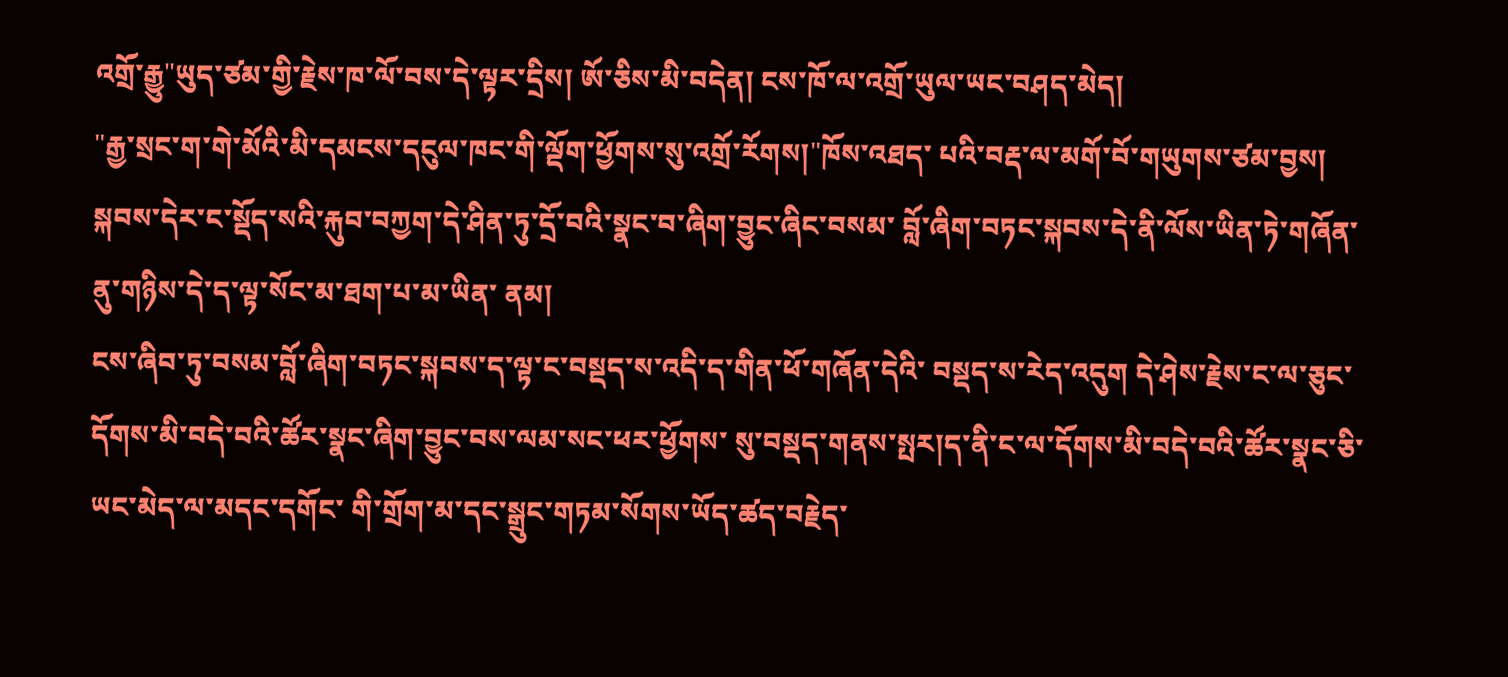འགྲོ་རྒྱུ"ཡུད་ཙམ་གྱི་རྗེས་ཁ་ལོ་བས་དེ་ལྟར་དྲིས། ཨོ་ཅིས་མི་བདེན། ངས་ཁོ་ལ་འགྲོ་ཡུལ་ཡང་བཤད་མེད།
"རྒྱ་སྲང་ག་གེ་མོའི་མི་དམངས་དངུལ་ཁང་གི་ལྡོག་ཕྱོགས་སུ་འགྲོ་རོགས།"ཁོས་འཐད་ པའི་བརྡ་ལ་མགོ་བོ་གཡུགས་ཙམ་བྱས། སྐབས་དེར་ང་སྡོད་སའི་རྐུབ་བཀྱག་དེ་ཤིན་ཏུ་དྲོ་བའི་སྣང་བ་ཞིག་བྱུང་ཞིང་བསམ་ བློ་ཞིག་བཏང་སྐབས་དེ་ནི་ལོས་ཡིན་ཏེ་གཞོན་ནུ་གཉིས་དེ་ད་ལྟ་སོང་མ་ཐག་པ་མ་ཡིན་ ནམ།
ངས་ཞིབ་ཏུ་བསམ་བློ་ཞིག་བཏང་སྐབས་ད་ལྟ་ང་བསྡད་ས་འདི་ད་གིན་ཕོ་གཞོན་དེའི་ བསྡད་ས་རེད་འདུག དེ་ཤེས་རྗེས་ང་ལ་ཅུང་དོགས་མི་བདེ་བའི་ཚོར་སྣང་ཞིག་བྱུང་བས་ལམ་སང་ཕར་ཕྱོགས་ སུ་བསྡད་གནས་སྤར།ད་ནི་ང་ལ་དོགས་མི་བདེ་བའི་ཚོར་སྣང་ཅི་ཡང་མེད་ལ་མདང་དགོང་ གི་གྲོག་མ་དང་སྒྲུང་གཏམ་སོགས་ཡོད་ཚད་བརྗེད་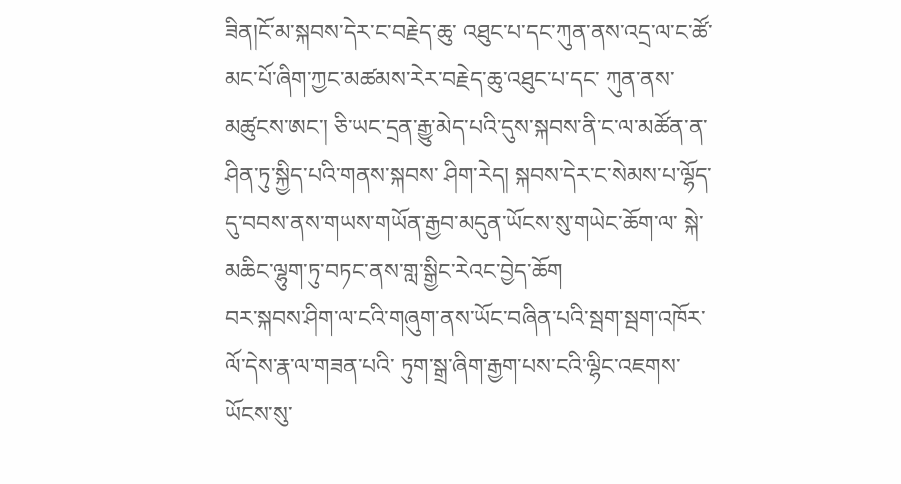ཟིན།ངོ་མ་སྐབས་དེར་ང་བརྗེད་ཆུ་ འཐུང་པ་དང་ཀུན་ནས་འདྲ་ལ་ང་ཚོ་མང་པོ་ཞིག་ཀྱང་མཚམས་རེར་བརྗེད་ཆུ་འཐུང་པ་དང་ ཀུན་ནས་མཚུངས་ཨང་། ཅི་ཡང་དྲན་རྒྱུ་མེད་པའི་དུས་སྐབས་ནི་ང་ལ་མཚོན་ན་ཤིན་ཏུ་སྐྱིད་པའི་གནས་སྐབས་ ཤིག་རེད། སྐབས་དེར་ང་སེམས་པ་ལྷོད་དུ་བབས་ནས་གཡས་གཡོན་རྒྱབ་མདུན་ཡོངས་སུ་གཡེང་ཆོག་ལ་ སྐེ་མཆིང་ལྷུག་ཏུ་བཏང་ནས་གླ་སྒྱིང་རེའང་བྱེད་ཆོག
བར་སྐབས་ཤིག་ལ་ངའི་གཞུག་ནས་ཡོང་བཞིན་པའི་སྦག་སྦག་འཁོར་ལོ་དེས་རྣ་ལ་གཟན་པའི་ ཏུག་སྒྲ་ཞིག་རྒྱག་པས་ངའི་ལྷིང་འཇགས་ཡོངས་སུ་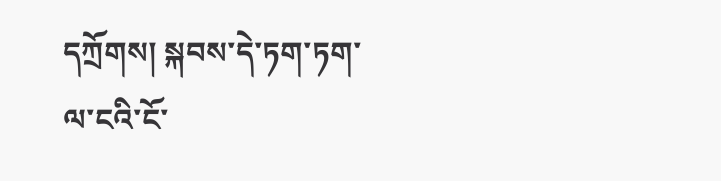དཀྲོགས། སྐབས་དེ་ཏག་ཏག་ལ་ངའི་ངོ་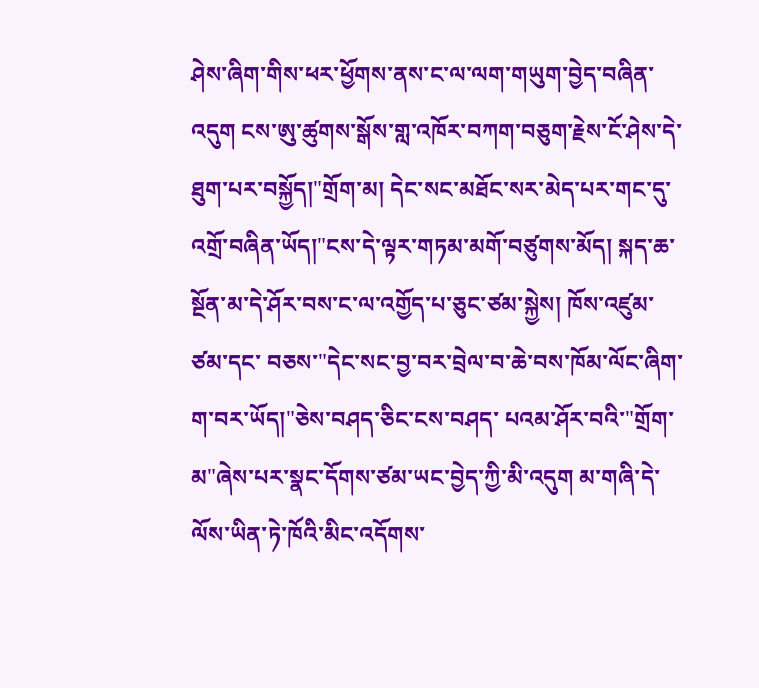ཤེས་ཞིག་གིས་ཕར་ཕྱོགས་ནས་ང་ལ་ལག་གཡུག་བྱེད་བཞིན་ འདུག ངས་ཨུ་ཚུགས་སྒོས་གླ་འཁོར་བཀག་བཅུག་རྗེས་ངོ་ཤེས་དེ་ཐུག་པར་བསྐྱོད།"གྲོག་མ། དེང་སང་མཐོང་སར་མེད་པར་གང་དུ་འགྲོ་བཞིན་ཡོད།"ངས་དེ་ལྟར་གཏམ་མགོ་བཙུགས་མོད། སྐད་ཆ་སྔོན་མ་དེ་ཤོར་བས་ང་ལ་འགྱོད་པ་ཅུང་ཙམ་སྐྱེས། ཁོས་འཛུམ་ཙམ་དང་ བཅས་"དེང་སང་བྱ་བར་བྲེལ་བ་ཆེ་བས་ཁོམ་ལོང་ཞིག་ག་བར་ཡོད།"ཅེས་བཤད་ཅིང་ངས་བཤད་ པའམ་ཤོར་བའི་"གྲོག་མ"ཞེས་པར་སྣང་དོགས་ཙམ་ཡང་བྱེད་ཀྱི་མི་འདུག མ་གཞི་དེ་ལོས་ཡིན་ཏེ་ཁོའི་མིང་འདོགས་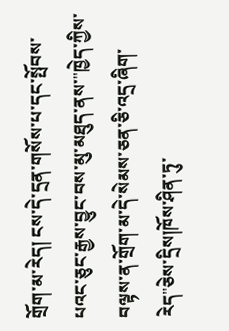གྲོག་མ་རེད། ངས་དེ་དྲན་གསོས་པ་དང་སྤོབས་པའང་ཅུང་རྒྱས་བྱུང་བས་མུ་མཐུད་ནས་"ཁྱེད་ཀྱིས་ བལྟས་ན་གྲོག་མ་དེ་སེམས་ཅན་ཅི་འདྲ་ཞིག་རེད"ཅེས་དྲིས།ཁོས་ཤིན་ཏུ་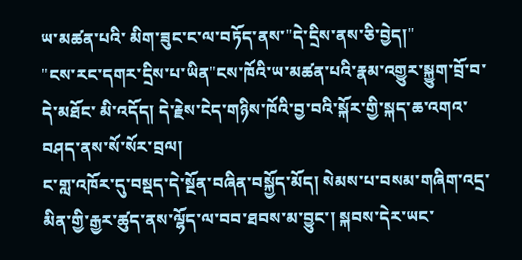ཡ་མཚན་པའི་ མིག་ཟུང་ང་ལ་བཏོད་ནས་"དེ་དྲིས་ནས་ཅི་བྱེད།"
"ངས་རང་དགར་དྲིས་པ་ཡིན"ངས་ཁོའི་ཡ་མཚན་པའི་རྣམ་འགྱུར་སྐྱུག་བྲོ་བ་དེ་མཐོང་ མི་འདོད། དེ་རྗེས་ངེད་གཉིས་ཁོའི་བྱ་བའི་སྐོར་གྱི་སྐད་ཆ་འགའ་བཤད་ནས་སོ་སོར་བྲལ།
ང་གླ་འཁོར་དུ་བསྡད་དེ་སྔོན་བཞིན་བསྐྱོད་མོད། སེམས་པ་བསམ་གཞིག་འདྲ་མིན་གྱི་རྒྱར་ཚུད་ནས་ལྷོད་ལ་བབ་ཐབས་མ་བྱུང་། སྐབས་དེར་ཡང་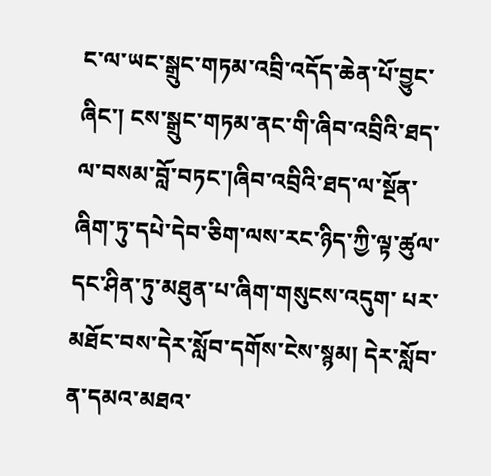ང་ལ་ཡང་སྒྲུང་གཏམ་འབྲི་འདོད་ཆེན་པོ་བྱུང་ཞིང་། ངས་སྒྲུང་གཏམ་ནང་གི་ཞིབ་འབྲིའི་ཐད་ལ་བསམ་བློ་བཏང་།ཞིབ་འབྲིའི་ཐད་ལ་སྔོན་ ཞིག་ཏུ་དཔེ་དེབ་ཅིག་ལས་རང་ཉིད་ཀྱི་ལྟ་ཚུལ་དང་ཤིན་ཏུ་མཐུན་པ་ཞིག་གསུངས་འདུག་ པར་མཐོང་བས་དེར་སློབ་དགོས་ངེས་སྙམ། དེར་སློབ་ན་དམའ་མཐའ་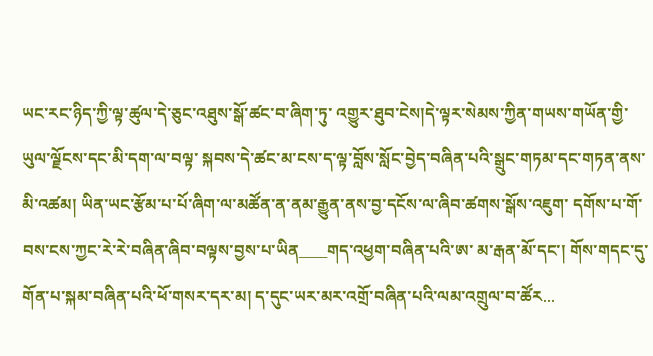ཡང་རང་ཉིད་ཀྱི་ལྟ་ཚུལ་དེ་ཅུང་འཐུས་སྒོ་ཚང་བ་ཞིག་ཏུ་ འགྱུར་ཐུབ་ངེས།དེ་ལྟར་སེམས་ཀྱིན་གཡས་གཡོན་གྱི་ཡུལ་ལྗོངས་དང་མི་དག་ལ་བལྟ་ སྐབས་དེ་ཚང་མ་ངས་ད་ལྟ་བློས་སློང་བྱེད་བཞིན་པའི་སྒྲུང་གཏམ་དང་གཏན་ནས་མི་འཚམ། ཡིན་ཡང་རྩོམ་པ་པོ་ཞིག་ལ་མཚོན་ན་ནམ་རྒྱུན་ནས་བྱ་དངོས་ལ་ཞིབ་ཚགས་སྒོས་འཇུག་ དགོས་པ་གོ་བས་ངས་ཀྱང་རེ་རེ་བཞིན་ཞིབ་བལྟས་བྱས་པ་ཡིན____གད་འཕྱག་བཞིན་པའི་ཨ་ མ་རྒན་མོ་དང་། གོས་གདང་དུ་གོན་པ་སྐམ་བཞིན་པའི་ཕོ་གསར་དར་མ། ད་དུང་ཡར་མར་འགྲོ་བཞིན་པའི་ལམ་འགྲུལ་བ་ཚོར...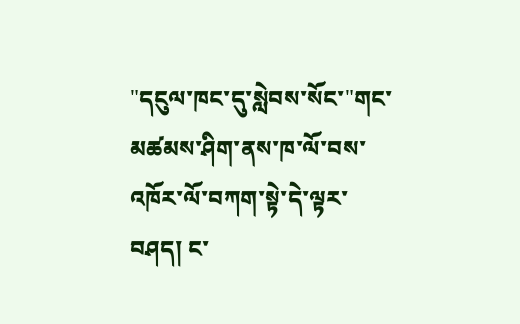"དངུལ་ཁང་དུ་སླེབས་སོང་"གང་མཚམས་ཤིག་ནས་ཁ་ལོ་བས་འཁོར་ལོ་བཀག་སྟེ་དེ་ལྟར་ བཤད། ང་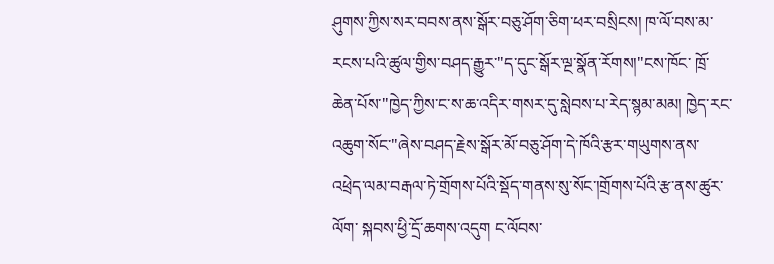ཤུགས་ཀྱིས་སར་བབས་ནས་སྒོར་བཅུ་ཤོག་ཅིག་ཕར་བསྲིངས། ཁ་ལོ་བས་མ་རངས་པའི་ཚུལ་གྱིས་བཤད་རྒྱུར་"ད་དུང་སྒོར་ལྔ་སྣོན་རོགས།"ངས་ཁོང་ ཁྲོ་ཆེན་པོས་"ཁྱེད་ཀྱིས་ང་ས་ཆ་འདིར་གསར་དུ་སླེབས་པ་རེད་སྙམ་མམ། ཁྱེད་རང་འཆུག་སོང་"ཞེས་བཤད་རྗེས་སྒོར་མོ་བཅུ་ཤོག་དེ་ཁོའི་རྩར་གཡུགས་ནས་ འཕྲེད་ལམ་བརྒལ་ཏེ་གྲོགས་པོའི་སྡོད་གནས་སུ་སོང་།གྲོགས་པོའི་རྩ་ནས་ཚུར་ལོག་ སྐབས་ཕྱི་དྲོ་ཆགས་འདུག ང་ལོབས་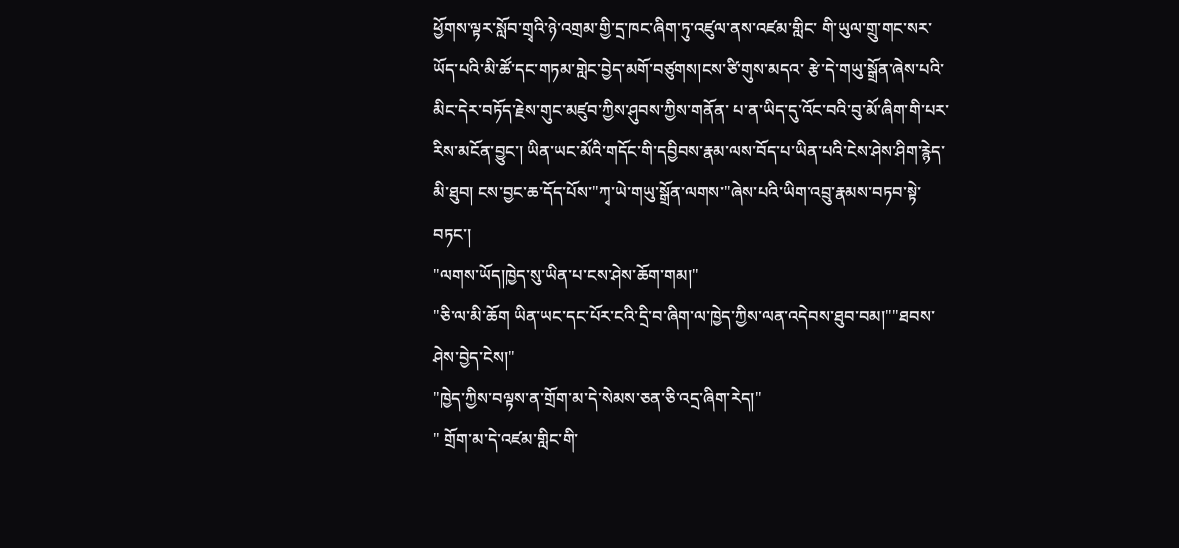ཕྱོགས་ལྟར་སློབ་གྲྭའི་ཉེ་འགྲམ་གྱི་དྲ་ཁང་ཞིག་ཏུ་འཛུལ་ནས་འཛམ་གླིང་ གི་ཡུལ་གྲུ་གང་སར་ཡོད་པའི་མི་ཚོ་དང་གཏམ་གླེང་བྱེད་མགོ་བཙུགས།ངས་ཙི་གུས་མདའ་ རྩེ་དེ་གཡུ་སྒྲོན་ཞེས་པའི་མིང་དེར་བཏོད་རྗེས་གུང་མཛུབ་ཀྱིས་ཤུབས་ཀྱིས་གནོན་ པ་ན་ཡིད་དུ་འོང་བའི་བུ་མོ་ཞིག་གི་པར་རིས་མངོན་བྱུང་། ཡིན་ཡང་མོའི་གདོང་གི་དབྱིབས་རྣམ་ལས་བོད་པ་ཡིན་པའི་ངེས་ཤེས་ཤིག་རྙེད་མི་ཐུབ། ངས་བྱང་ཆ་དོད་པོས་"ཀྭ་ཡེ་གཡུ་སྒྲོན་ལགས་"ཞེས་པའི་ཡིག་འབྲུ་རྣམས་བཏབ་སྟེ་ བཏང་།
"ལགས་ཡོད།ཁྱེད་སུ་ཡིན་པ་ངས་ཤེས་ཆོག་གམ།"
"ཅི་ལ་མི་ཆོག ཡིན་ཡང་དང་པོར་ངའི་དྲི་བ་ཞིག་ལ་ཁྱེད་ཀྱིས་ལན་འདེབས་ཐུབ་བམ།""ཐབས་ཤེས་བྱེད་ངེས།"
"ཁྱེད་ཀྱིས་བལྟས་ན་གྲོག་མ་དེ་སེམས་ཅན་ཅི་འདྲ་ཞིག་རེད།"
" གྲོག་མ་དེ་འཛམ་གླིང་གི་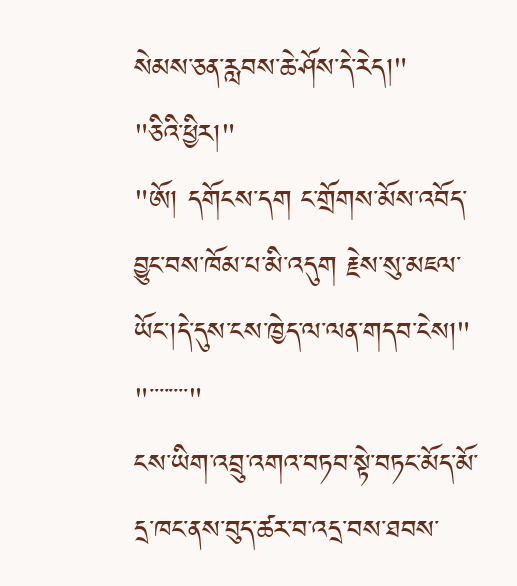སེམས་ཅན་རླབས་ཆེ་ཤོས་དེ་རེད།"
"ཅིའི་ཕྱིར།"
"ཨོ། དགོངས་དག ང་གྲོགས་མོས་འབོད་བྱུང་བས་ཁོམ་པ་མི་འདུག རྗེས་སུ་མཇལ་ཡོང་།དེ་དུས་ངས་ཁྱེད་ལ་ལན་གདབ་ངེས།"
"་་་་་་་་"
ངས་ཡིག་འབྲུ་འགའ་བཏབ་སྟེ་བཏང་མོད་མོ་དྲ་ཁང་ནས་བུད་ཚར་བ་འདྲ་བས་ཐབས་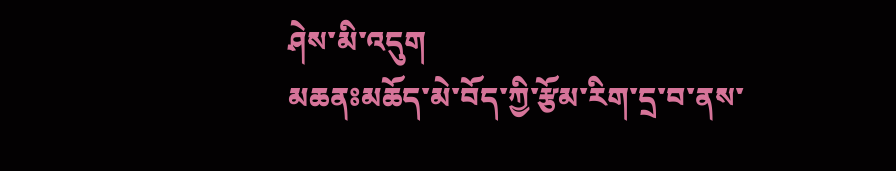ཤེས་མི་འདུག
མཆནཿམཆོད་མེ་བོད་ཀྱི་རྩོམ་རིག་དྲ་བ་ནས་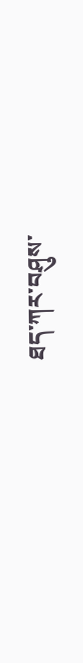ཐད་ཀར་བཤུས་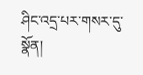ཤིང་འདྲ་པར་གསར་དུ་སྣོན།